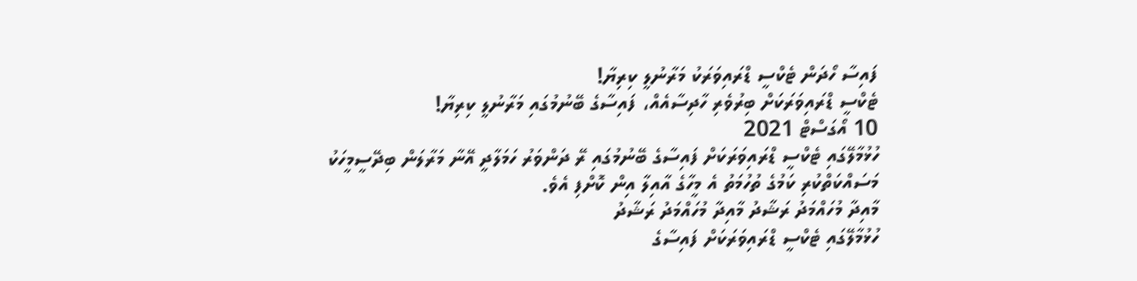ފައިސާ ހޯދަން ޓެކްސީ ޑްރައިވަރަކު މަރާނުލީ ކިރިޔާ!
ޓެކްސީ ޑްރައިވަރަކަށް ބިރުވެރި ހާދިސާއެއް، ފައިސާގެ ބޭނުމުގައި މަރާނުލީ ކިރިޔާ!
10 އޯގަސްޓް 2021
ހުޅުމާލޭގައި ޓެކްސީ ޑްރައިވަރަކަށް ފައިސާގެ ބޭނުމުގައި ރޭ ދަންވަރު ހަމަލާދީ އޭނާ މަރާލަން ބިދޭސީމީހަކު މަސައްކަތްކުރި ކަމުގެ ތުހުމަތު އެ މީހާގެ އާއިލާ އިން ކޮށްފި އެވެ.
މާއިދާ މުހައްމަދު ރަޝާދު މާއިދާ މުހައްމަދު ރަޝާދު
ހުޅުމާލޭގައި ޓެކްސީ ޑްރައިވަރަކަށް ފައިސާގެ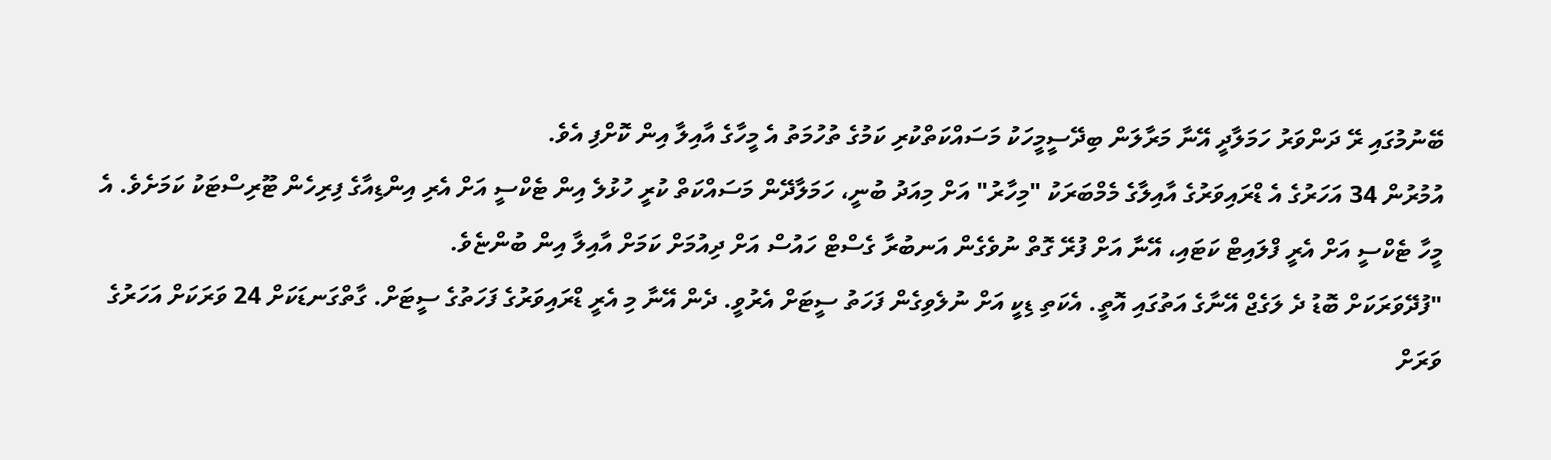ބޭނުމުގައި ރޭ ދަންވަރު ހަމަލާދީ އޭނާ މަރާލަން ބިދޭސީމީހަކު މަސައްކަތްކުރި ކަމުގެ ތުހުމަތު އެ މީހާގެ އާއިލާ އިން ކޮށްފި އެވެ.
އުމުރުން 34 އަހަރުގެ އެ ޑްރައިވަރުގެ އާއިލާގެ މެމްބަރަކު "މިހާރު" އަށް މިއަދު ބުނީ، ހަމަލާދޭން މަސައްކަތް ކުރީ ހުޅުލެ އިން ޓެކްސީ އަށް އެރި އިންޑިއާގެ ފިރިހެން ޓޫރިސްޓަކު ކަމަށެވެ. އެ މީހާ ޓެކްސީ އަށް އެރީ ފްލައިޓް ކަޓައި، އޭނާ އަށް ފުރޭ ގޮތް ނުވެގެން އަނބުރާ ގެސްޓް ހައުސް އަށް ދިއުމަށް ކަމަށް އާއިލާ އިން ބުންޏެވެ.
"ފުދޭވަރަކަށް ބޮޑު ދެ ލަގެޖް އޭނާގެ އަތުގައި އޮތީ. އެކަތި ޑިކީ އަށް ނުލެވިގެން ފަހަތު ސީޓަށް އެރުވީ. ދެން އޭނާ މި އެރީ ޑްރައިވަރުގެ ފަހަތުގެ ސީޓަށް. ގާތްގަނޑަކަށް 24 ވަރަކަށް އަހަރުގެ ވަރަށް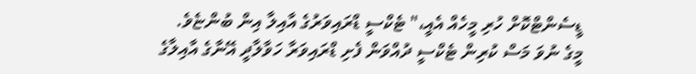ޑީސެންޓްކޮށް ހުރި މީހެއް އެއީ،" ޓެކްސީ ޑްރައިވަރުގެ އާއިލާ އިން ބުންޏެވެ.
މީގެ ނުވަ މަސް ކުރިން ޓެކްސީ ދުއްވަން ފެށި ޑްރައިވަރާ ހަވާލާދީ އޭނާގެ އާއިލާގެ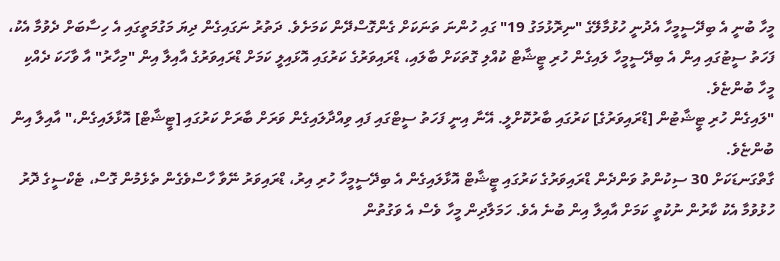މީހާ ބުނީ އެ ބިދޭސީމީހާ އެދުނީ ހުޅުމާލޭގެ "ނިރޮޅުމަގު 19" ގައި ހުންނަ ތަނަކަށް ގެންގޮސްދޭން ކަމަށެވެ. ދަތުރު ނަގައިގެން ދިޔަ މަގުމަތީގައި އެ ހިސާބަށް ދެވުމާ އެކު، ފަހަތު ސީޓުގައި އިން އެ ބިދޭސީމީހާ ލައިގެން ހުރި ޓީޝާޓް ކުއްލި ގޮތަކަށް ބާލައި، ޑްރައިވަރުގެ ކަރުގައި އޮޅައިލީ ކަމަށް ޑްރައިވަރުގެ އާއިލާ އިން "މިހާރު" އާ ވާހަކަ ދެއްކި މީހާ ބުންޏެވެ.
"ލައިގެން ހުރި ޓީޝާޓުން [ޑްރައިވަރުގެ] ކަރުގައި ބާރުކޮށްލީ. އޭނާ އިނީ ފަހަތު ސީޓްގައި ފައި ވިއްދާލައިގެން ވަރަށް ބާރަށް ކަރުގައި [ޓީޝާޓް] އޮޅާލައިގެން،" އާއިލާ އިން ބުންޏެވެ.
ގާތްގަނޑަކަށް 30 ސިކުންތު ވަންދެން ޑްރައިވަރުގެ ކަރުގައި ޓީޝާޓް އޮޅާލައިގެން އެ ބިދޭސީމީހާ ހުރި އިރު، ޑްރައިވަރު ނޭވާ ހާސްވެގެން ތެޅެމުން ގޮސް، ޓެކްސީގެ ދޮރު ހުޅުވުމާ އެކު ކާރުން ނުކުތީ ކަމަށް އާއިލާ އިން ބުނެ އެވެ. ހަމަލާދިން މީހާ ވެސް އެ ވަގުތުން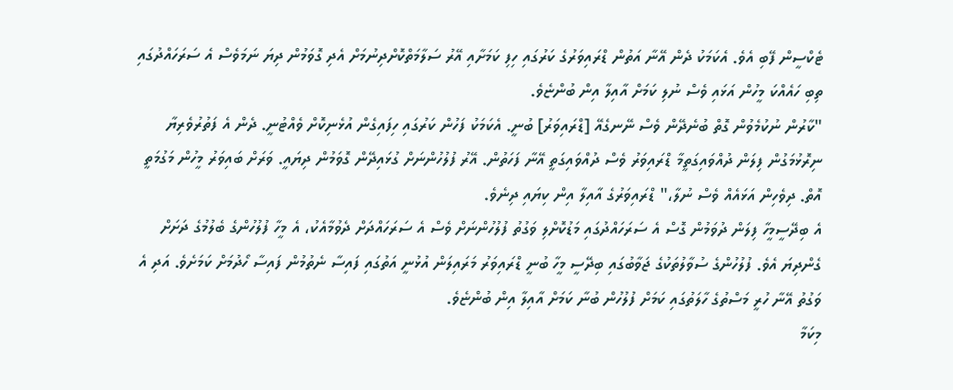ޓެކްސީން ފޭބި އެވެ. އެކަމަކު ދެން އޭނާ އަތުން ޑްރައިވަރުގެ ކަރުގައި ހިފި ކަމަށާއި އޭރު ސަލާމަތްކޮށްދިނުމަށް އެދި ގޮވަމުން ދިޔަ ނަމަވެސް އެ ސަރަހައްދުގައި ތިބި ހައެއްކަ މީހުން އަޅައި ވެސް ނުލި ކަމަށް އާއިލާ އިން ބުންޏެވެ.
"ކާރުން ނުކުމެވުން ގޮތް ބުނެދޭން ވެސް ނޭނގެއޭ [ޑްރައިވަރު] ބުނީ. އެކަމަކު ފަހުން ކަރުގައި ހިފައިގެން އުޅެނިކޮށް ވެއްޓުނީ. ދެން އެ ފަތުރުވެރިޔާ ނިރޮޅުމަގުން ފިލަން ދުއްވައިގަތީމާ ޑްރައިވަރު ވެސް ދުއްވައިގަތީ އޭނާ ފަހަތުން. އޭރު ފުލުހުންނަށް ގުޅައިދޭން ގޮވަމުން ދިޔައީ. ވަރަށް ބައިވަރު މީހުން މަގުމަތީ އޮތް. ދިވެހިން އަޅައެއް ވެސް ނުލާ،" ޑްރައިވަރުގެ އާއިލާ އިން ކިޔައި ދިނެވެ.
އެ ބިދޭސީމީހާ ފިލަން ދުވަމުން ގޮސް އެ ސަރަހައްދުގައި މަޑުކޮށްލި ވަގުތު ފުލުހުންނަށް ވެސް އެ ސަރަހައްދަށް ދެވުމާއެކު، އެ މީހާ ފުލުހުންގެ ބެލުމުގެ ދަށަށް ގެންދިޔަ އެވެ. ފުލުހުންގެ ސުވާލުތަކުގެ ޖަވާބުގައި ބިދޭސީ މީހާ ބުނީ ޑްރައިވަރު މަރައިލަން އުޅުނީ އަތުގައި ފައިސާ ނެތުމުން ފައިސާ ހޯދުމަށް ކަމަށެވެ. އަދި އެ ވަގުތު އޭނާ ހުރީ މަސްތުގެ ހާލަތުގައި ކަމަށް ފުލުހުން ބުނާ ކަމަށް އާއިލާ އިން ބުންޏެވެ.
މިކަމާ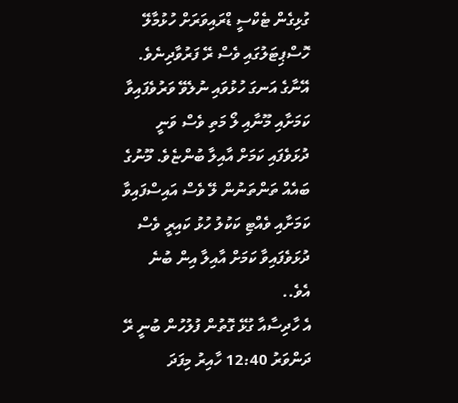ގުޅިގެން ޓެކްސީ ޑްރައިވަރަށް ހުޅުމާލޭ ހޮސްޕިޓަލުގައި ވެސް ރޭ ފަރުވާދިނެވެ. އޭނާގެ އަނގަ ހުޅުވައި ނުލެވޭ ވަރުވެފައިވާ ކަމަށާއި މޫނާއި ލޯ މަތި ވެސް ވަނީ ދުޅަވެފައި ކަމަށް އާއިލާ ބުންޏެވެ. މޫނުގެ ބައެއް ތަންތަނުން ލޭ ވެސް އައިސްފައިވާ ކަމަށާއި ވެއްޓި ކަކުލު ހުޅު ކައިރީ ވެސް ދުޅަވެފައިވާ ކަމަށް އާއިލާ އިން ބުނެ އެވެ..
އެ ހާދިސާއާ ގުޅޭ ގޮތުން ފުލުހުން ބުނީ ރޭ ދަންވަރު 12:40 ހާއިރު މިފަދަ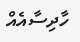ހާދިސާއެއް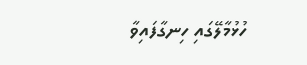ހުޅުމާލޭގައި ހިނގާފައިވާ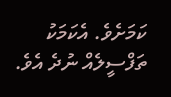ކަމަށެވެ. އެކަމަކު ތަފްސީލެއް ނުދެ އެވެ.